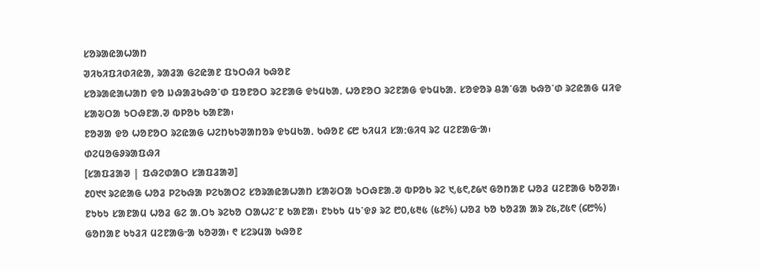ᱥᱚᱨᱟᱭᱟᱦᱟᱴ
ᱣᱤᱠᱤᱯᱤᱰᱤᱭᱟ, ᱨᱟᱲᱟ ᱜᱮᱭᱟᱱ ᱯᱩᱛᱷᱤ ᱠᱷᱚᱱ
ᱥᱚᱨᱟᱭᱟᱦᱟᱴ ᱫᱚ ᱡᱷᱟᱲᱠᱷᱚᱸᱰ ᱯᱚᱱᱚᱛ ᱨᱮᱱᱟᱜ ᱫᱩᱢᱠᱟᱹ ᱦᱚᱱᱚᱛ ᱨᱮᱱᱟᱜ ᱫᱩᱢᱠᱟᱹ ᱥᱚᱫᱚᱨ ᱪᱟᱸᱜᱟ ᱠᱷᱚᱸᱰ ᱨᱮᱭᱟᱜ ᱢᱤᱫ ᱥᱟᱶᱛᱟ ᱩᱛᱷᱱᱟᱹᱣ ᱵᱞᱚᱠ ᱠᱟᱱᱟ᱾
ᱱᱚᱣᱟ ᱫᱚ ᱦᱚᱱᱚᱛ ᱨᱮᱭᱟᱜ ᱦᱮᱴᱠᱩᱣᱟᱴᱚᱨ ᱫᱩᱢᱠᱟᱹ ᱠᱷᱚᱱ ᱔᱘ ᱠᱤᱢᱤ ᱥᱟᱺᱜᱤᱧ ᱨᱮ ᱢᱮᱱᱟᱜᱼᱟ᱾
ᱰᱮᱢᱚᱜᱽᱨᱟᱯᱷᱤ
[ᱥᱟᱯᱲᱟᱣ | ᱯᱷᱮᱰᱟᱛ ᱥᱟᱯᱲᱟᱣ]
᱒᱐᱑᱑ ᱨᱮᱭᱟᱜ ᱦᱚᱲ ᱞᱮᱠᱷᱟ ᱞᱮᱠᱟᱛᱮ ᱥᱚᱨᱟᱭᱟᱦᱟᱴ ᱥᱟᱶᱛᱟ ᱩᱛᱷᱱᱟᱹᱣ ᱵᱞᱚᱠ ᱨᱮ ᱑,᱕᱖,᱒᱙᱑ ᱜᱚᱴᱟᱱ ᱦᱚᱲ ᱢᱮᱱᱟᱜ ᱠᱚᱣᱟ᱾ ᱱᱩᱠᱩ ᱥᱟᱱᱟᱢ ᱦᱚᱲ ᱜᱮ ᱟᱹᱛᱩ ᱨᱮᱠᱚ ᱛᱟᱦᱮᱸᱱ ᱠᱟᱱᱟ᱾ ᱱᱩᱠᱩ ᱢᱩᱸᱫᱽ ᱨᱮ ᱘᱐,᱕᱓᱕ (᱕᱒%) ᱦᱚᱲ ᱠᱚ ᱠᱚᱲᱟ ᱟᱨ ᱗᱕,᱗᱕᱖ (᱔᱘%) ᱜᱚᱴᱟᱱ ᱠᱩᱲᱤ ᱢᱮᱱᱟᱜᱼᱟ ᱠᱚᱣᱟ᱾ ᱖ ᱥᱮᱨᱢᱟ ᱠᱷᱚᱱ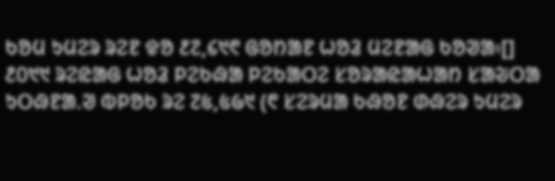ᱠᱚᱢ ᱩᱢᱮᱨ ᱨᱮᱱ ᱫᱚ ᱒᱗,᱔᱑᱖ ᱜᱚᱴᱟᱱ ᱦᱚᱲ ᱢᱮᱱᱟᱜ ᱠᱚᱣᱟ᱾[]
᱒᱐᱑᱑ ᱨᱮᱭᱟᱜ ᱦᱚᱲ ᱞᱮᱠᱷᱟ ᱞᱮᱠᱟᱛᱮ ᱥᱚᱨᱟᱭᱟᱦᱟᱴ ᱥᱟᱶᱛᱟ ᱩᱛᱷᱱᱟᱹᱣ ᱵᱞᱚᱠ ᱨᱮ ᱗᱕,᱕᱙᱑ (᱖ ᱥᱮᱨᱢᱟ ᱠᱷᱚᱱ ᱰᱷᱮᱨ ᱩᱢᱮᱨ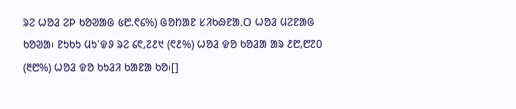ᱨᱮ ᱦᱚᱲ ᱮᱞ ᱠᱚᱣᱟᱜ ᱕᱘.᱖᱔%) ᱜᱚᱴᱟᱱ ᱥᱤᱠᱷᱱᱟᱹᱛ ᱦᱚᱲ ᱢᱮᱱᱟᱜ ᱠᱚᱣᱟ᱾ ᱱᱩᱠᱩ ᱢᱩᱸᱫᱽ ᱨᱮ ᱔᱖,᱗᱒᱑ (᱖᱒%) ᱦᱚᱲ ᱫᱚ ᱠᱚᱲᱟ ᱟᱨ ᱒᱘,᱘᱗᱐ (᱓᱘%) ᱦᱚᱲ ᱫᱚ ᱠᱩᱲᱤ ᱠᱟᱱᱟ ᱠᱚ᱾[]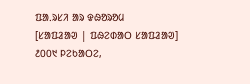ᱯᱟᱹᱨᱥᱤ ᱟᱨ ᱫᱷᱚᱨᱚᱢ
[ᱥᱟᱯᱲᱟᱣ | ᱯᱷᱮᱰᱟᱛ ᱥᱟᱯᱲᱟᱣ]
᱒᱐᱐᱑ ᱞᱮᱠᱟᱛᱮ,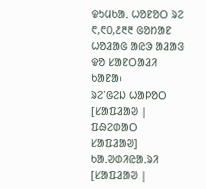ᱫᱩᱢᱠᱟᱹ ᱦᱚᱱᱚᱛ ᱨᱮ ᱖,᱖᱐,᱒᱓᱓ ᱜᱚᱴᱟᱱ ᱦᱚᱲᱟᱜ ᱟᱭᱳ ᱟᱲᱟᱝ ᱫᱚ ᱥᱟᱱᱛᱟᱲᱤ ᱠᱟᱱᱟ᱾
ᱨᱮᱸᱜᱮᱡ ᱦᱟᱞᱚᱛ
[ᱥᱟᱯᱲᱟᱣ | ᱯᱷᱮᱰᱟᱛ ᱥᱟᱯᱲᱟᱣ]
ᱠᱟᱹᱣᱰᱤᱭᱟᱹᱨᱤ
[ᱥᱟᱯᱲᱟᱣ |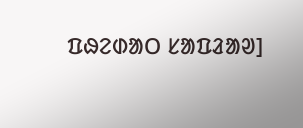ᱯᱷᱮᱰᱟᱛ ᱥᱟᱯᱲᱟᱣ]